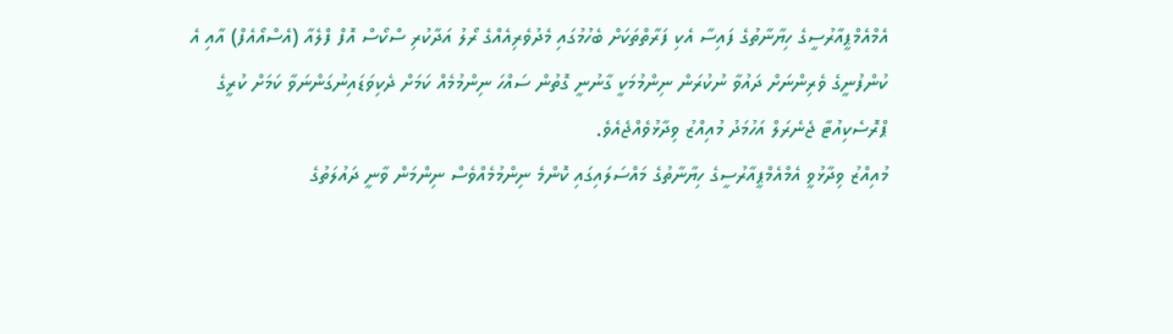އެމްއެމްޕީއާރުސީގެ ހިޔާނާތުގެ ފައިސާ އެކި ފަރާތްތަކަށް ބެހުމުގައި މެދުވެރިއެއްގެ ރޯލު އަދާކުރި ސްކޯސް އޮފް ފްލެއާ (އެސްއޯއެފް) އާއި އެ ކުންފުނީގެ ވެރިންނަށް ދައުވާ ނުކުރަން ނިންމުމަކީ ގާނުނީ ގޮތުން ސައްހަ ނިންމުމެއް ކަމަށް ދެކިވަޑައިނުގަންނަވާ ކަމަށް ކުރީގެ ޕްރޮސެކިއުޓާ ޖެނެރަލް އަހުމަދު މުއިއްޒު ވިދާޅުވެއްޖެއެވެ.
މުއިއްޒު ވިދާޅުވީ އެމްއެމްޕީއާރުސީގެ ހިޔާނާތުގެ މައްސަލައިގައި ކޮންމެ ނިންމުމެއްވެސް ނިންމަން ވާނީ ދައުލަތުގެ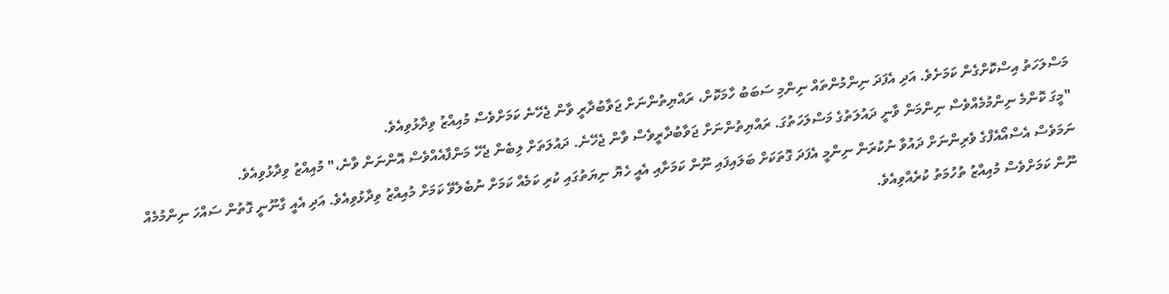މަސްލަހަތު އިސްކޮށްގެން ކަމަށެވެ. އަދި އެފަދަ ނިންމުންތައް ނިންމި ސަބަބު ހާމަކޮށް، ރައްޔިތުންނަށް ޖަވާބުދާރީ ވާން ޖެހޭނެ ކަމަށްވެސް މުއިއްޒު ވިދާޅުވިއެވެ.
"މީގަ ކޮންމެ ނިންމުމެއްވެސް ނިންމަން ވާނީ ދައުލަތުގެ މަސްލަހަތުގަ. ރައްޔިތުންނަށް ޖަވާބުދާރީވެސް ވާން ޖެހޭނެ. ދައުލަތަށް ލިބެން ޖެހޭ މަންފާއެއްވެސް އޮންނަން ވާނެ،" މުއިއްޒު ވިދާޅުވިއެވެ.
ނަމަވެސް އެސްއޯއެފްގެ ވެރިންނަށް ދައުވާ ނުކުރަން ނިންމީ އެފަދަ ގޮތަކަށް ބަލައިފައި ނޫން ކަމަށާއި އެއީ ހެޔޮ ނިޔަތުގައި ކުރި ކަމެއް ކަމަށް ނުބެލެވޭ ކަމަށް މުއިއްޒު ވިދާޅުވިއެވެ. އަދި އެއީ ގާނޫނީ ގޮތުން ސައްހަ ނިންމުމެއް ނޫން ކަމަށްވެސް މުއިއްޒު ތުހުމަތު ކުރެއްވިއެވެ.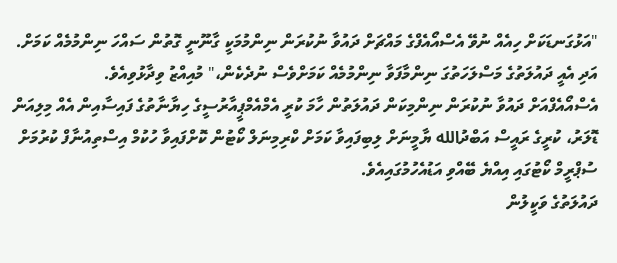"އަޅުގަނޑަކަށް ހިއެއް ނުވޭ އެސްއޯއެފްގެ މައްޗަށް ދައުވާ ނުކުރަން ނިންމުމަކީ ގާނޫނީ ގޮތުން ސައްހަ ނިންމުމެއް ކަމަށް. އަދި އެއީ ދައުލަތުގެ މަސްލަހަތުގަ ނިންމާފަވާ ނިންމުމެއް ކަމަށްވެސް ނުދެކެން،" މުއިއްޒު ވިދާޅުވިއެވެ.
އެސްއޯއެފްއަށް ދައުވާ ނުކުރަން ނިންމިކަން ދައުލަތުން ހާމަ ކުރީ އެމްއެމްޕީއާރުސީގެ ހިޔާނާތުގެ ފައިސާއިން އެއް މިލިއަން ޑޮލަރު، ކުރީގެ ރައީސް އަބްދުالله ޔާމީނަށް ލިބިފައިވާ ކަމަށް ކްރިމިނަލް ކޯޓުން ކޮށްފައިވާ ހުކުމް އިސްތިއުނާފް ކުރުމަށް ސުޕްރީމް ކޯޓުގައި އިއްޔެ ބޭއްވި އަޑުއެހުމުގައިއެވެ.
ދައުލަތުގެ ވަކީލުން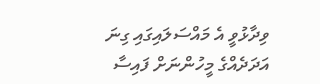ވިދާޅުވީ އެ މައްސަލައިގައި ގިނަ އަދަދެއްގެ މީހުންނަށް ފައިސާ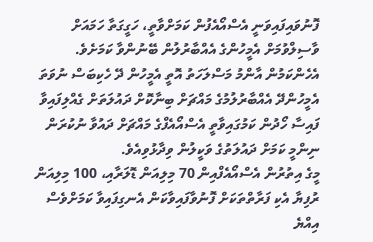ފޮނުވައިފައިވަނީ އެސްއޯއެފުން ކަމަށްވާތީ، ހަގީގަތާ ހަމައަށް ވާސިލްވުމަށް އެމީހުންގެ އެއްބާރުލުން ބޭނުންވާ ކަމަށެވެ.
އެހެންކަމުން އާންމު މަސްލަހަތު އޮތީ އެމީހުން ދޭ ހެކިބަސް ނުވަތަ އެމީހުންދޭ އެއްބާރުލުމުގެ މައްޗަށް ބިނާކޮށް ދައުލަތަށް ގެއްލިފައިވާ ފައިސާ ހޯދުން ކަމުގައިވާތީ އެސްއޯއެފްގެ މައްޗަށް ދައުވާ ނުކުރަން ނިންމީ ކަމަށް ދައުލަތުގެ ވަކީލުން ވިދާޅުވިއެވެ.
މީގެ އިތުރުން އެސްއޯއެފްއިން 70 މިލިއަން ޑޮލަރާއި، 100 މިލިއަން ރުފިޔާ އެކި ފަރާތްތަކަށް ފޮނުވާފައިވާކަން އެނގިފައިވާ ކަމަށްވެސް އިއްޔެ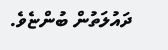ދައުލަތުން ބުންޏެވެ.